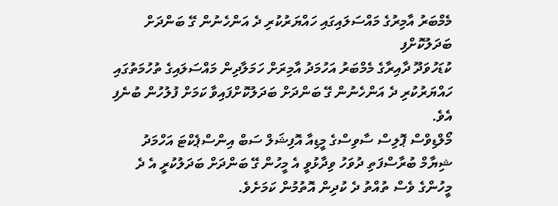މެމްބަރު އާމިރުގެ މައްސަލައިގައި ހައްޔަރުކުރި ދެ އަންހެނުން ގޭ ބަންދަށް ބަދަލުކޮށްފި
ކުޑަހުވަދޫ ދާއިރާގެ މެމްބަރު އަހުމަދު އާމިރަށް ހަމަލާދިން މައްސަލައިގެ ތުހުމަތުގައި ހައްޔަރުކުރި ދެ އަންހެނުން ގޭ ބަންދަށް ބަދަލުކޮށްފައިވާ ކަމަށް ފުލުހުން ބުނެފި އެވެ.
މޯލްޑިވްސް ޕޮލިސް ސާވިސްގެ މީޑިއާ އޮފިޝަލް ސަބް އިންސްޕެކްޓަ އަހްމަދު ޝިޔާމް ބުރާސްފަތި ދުވަހު ވިދާޅުވީ އެ މީހުން ގޭ ބަންދަށް ބަދަލުކުރީ އެ ދެ މީހުންގެ ވެސް ތުއްތު ދެ ކުދިން އޮތުމުން ކަމަށެވެ.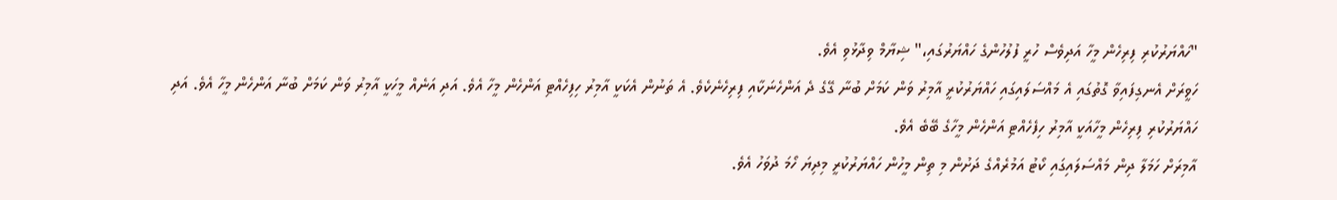"ހައްޔަރުކުރި ފިރިހެން މީހާ އަދިވެސް ހުރީ ފުލުހުންގެ ހައްޔަރުގައި،" ޝިޔާމް ވިދާޅުވި އެވެ.
ހަވީރަށް އެނގިފައިވާ ގޮތުގައި އެ މައްސަލައިގައި ހައްޔަރުކުރީ އާމިރު ވަން ކަމަށް ބުނާ ގޭގެ ދެ އަންހެނަކާއި ފިރިހެނެކެވެ. އެ ތަނުން އެކަކީ އާމިރު ހިފިހެއްޓި އަންހެން މީހާ އެވެ. އަދި އަނެއް މީހަކީ އާމިރު ވަން ކަމަށް ބުނާ އަންހެން މީހާ އެވެ. އަދި ހައްޔަރުކުރި ފިރިހެން މީހާއަކީ އާމިރު ހިފެހެއްޓި އަންހެން މީހާގެ ބޭބެ އެވެ.
އާމިރަށް ހަމަލާ ދިން މައްސަލައިގައި ކޯޓު އަމުރެއްގެ ދަށުން މި ތިން މީހުން ހައްޔަރުކުރީ މިދިޔަ ހޯމަ ދުވަހު އެވެ.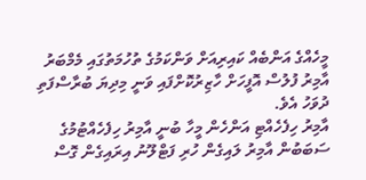މީހެއްގެ އަންބެއް ކައިރިއަށް ވަންކަމުގެ ތުހުމަތުގައި މެމްބަރު އާމިރު ފުލުސް އޮފީހަށް ހާޒިރުކޮށްފައި ވަނީ މިދިޔަ ބުރާސްފަތި ދުވަހު އެވެ.
އާމިރު ހިފެހެއްޓި އަންހެން މީހާ ބުނީ އާމިރު ހިފެހެއްޓުމުގެ ސަބަބުން އާމިރު ލައިގެން ހުރި ފަޓްލޫނު އިރައިގެން ގޮސް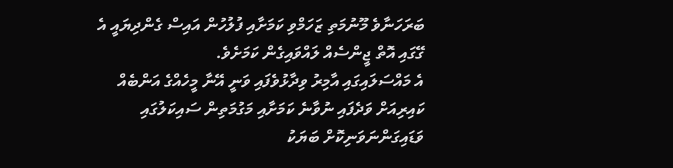ބަރަހަނާވެ މޫނުމަތި ޒަހަމްވި ކަމަށާއި ފުލުހުން އައިސް ގެންދިޔައީ އެ ގޭގައި އޮތް ޖީންސެއް ލައްވައިގެން ކަމަށެވެ.
އެ މައްސަލައިގައި އާމިރު ވިދާޅުވެފައި ވަނީ އޭނާ މީހެއްގެ އަންބެއް ކައިރިއަށް ވަދެފައި ނުވާނެ ކަމަށާއި މަގުމަތިން ސައިކަލުގައި ވަޑައިގަންނަވަނިކޮށް ބަޔަކު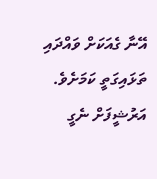އޭނާ ގެއަކަށް ވައްދައި ތަޅައިގަތީ ކަމަށެވެ.
އަރުޝީފަށް ނެގީ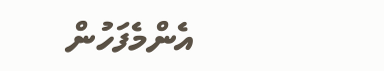އެންމެފަހުން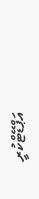އަޕްޑޭޓްކުރީ